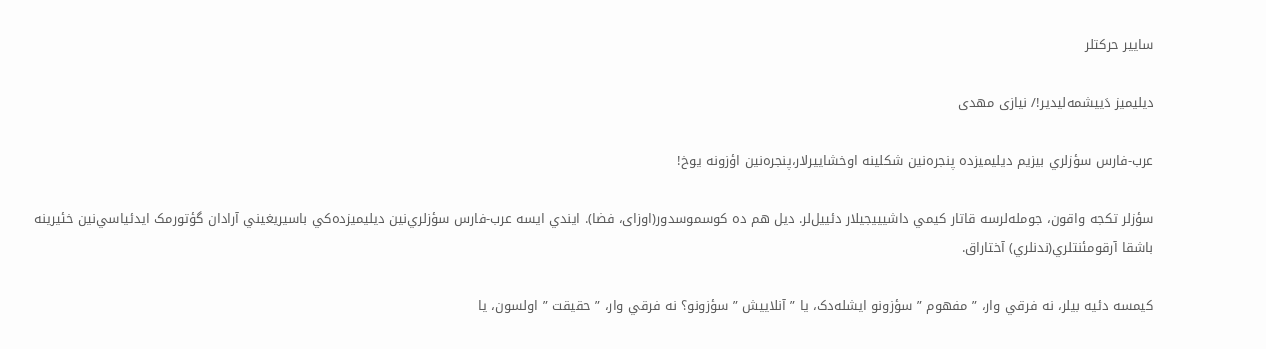سايير حركتلر

ديليميز دَييشمه‌ليدير!/ نیازی مهدی

عرب-فارس سؤزلري بيزيم ديليميزده پنجره‌نين شکلينه اوخشاييرلار،پنجره‌نين اؤزونه يوخ!

سؤزلر تکجه واقون، جومله‌لرسه قاتار کيمي داشيييجيلار دئييل‌لر. ديل هم ده کوسموسدور(اوزای، فضا). ايندي ايسه عرب-فارس سؤزلري‌نين ديليميزده‌کي باسيريغيني آرادان گؤتورمک ايدئياسي‌نين خئيرينه باشقا آرقومئنتلري(ندنلري) آختاراق.

کيمسه دئيه بيلر، نه فرقي وار، ” مفهوم ” سؤزونو ايشله‌دک، يا ” آنلاييش ” سؤزونو؟ نه فرقي وار، ” حقيقت ” اولسون، يا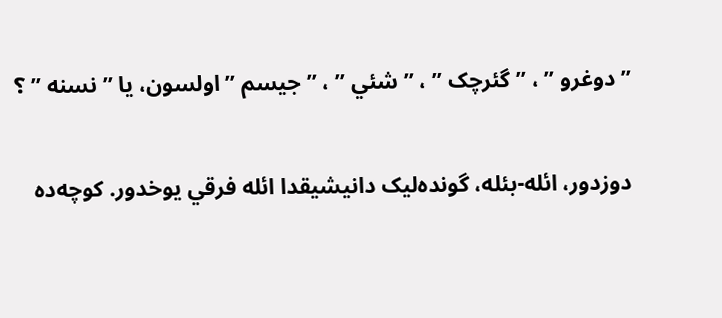” دوغرو ” ، ” گئرچک ” ، ” شئي ” ، ” جيسم ” اولسون، يا ” نسنه ” ؟

دوزدور، ائله-بئله، گونده‌ليک دانيشيقدا ائله فرقي يوخدور. کوچه‌ده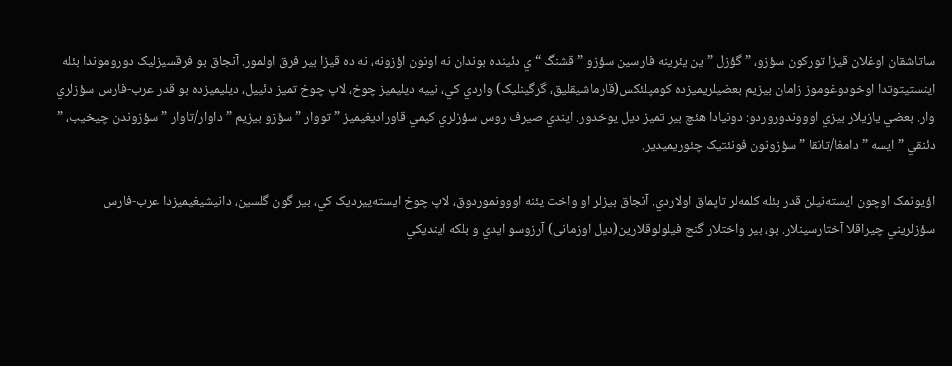ساتاشقان اوغلان قيزا تورکون سؤزو، ” گؤزل ” ين يئرينه فارسين سؤزو ” قشنگ “ي دئينده بوندان نه اونون اؤزونه، نه ده قيزا بير فرق اولمور. آنجاق بو فرقسيزليک دوروموندا بئله اينستيتوتدا اوخودوغوموز زامان بيزيم بعضيلريميزده کومپلئکس(قارماشیقلیق، گرگينليک) واردي کي، نييه ديليميز چوخ، لاپ چوخ تميز دئييل، ديليميزده بو قدر عرب-فارس سؤزلري وار. بعضي يازيلار بيزي اوووندوروردو: دونيادا هئچ بير تميز ديل يوخدور. ايندي صيرف روس سؤزلري کيمي قاوراديغيميز ” تووار ” سؤزو بيزيم ” داوار/تاوار ” سؤزوندن چيخيب، ” دئنقي ” ايسه ” دامغا/تانقا ” سؤزونون فونئتيک چئوريميدير.

اؤيونمک اوچون ايسته‌نيلن قدر بئله کلمه‌لر تاپماق اولاردي. آنجاق بيزلر او واخت يئنه اووونموردوق، لاپ چوخ ايسته‌ييرديک کي، بير گون گلسين، دانيشيغيميزدا عرب-فارس سؤزلريني چيراقلا آختارسينلار. بو، بير واختلار گنج فيلولوقلارين(دیل اوزمانی) آرزوسو ايدي و بلکه اينديکي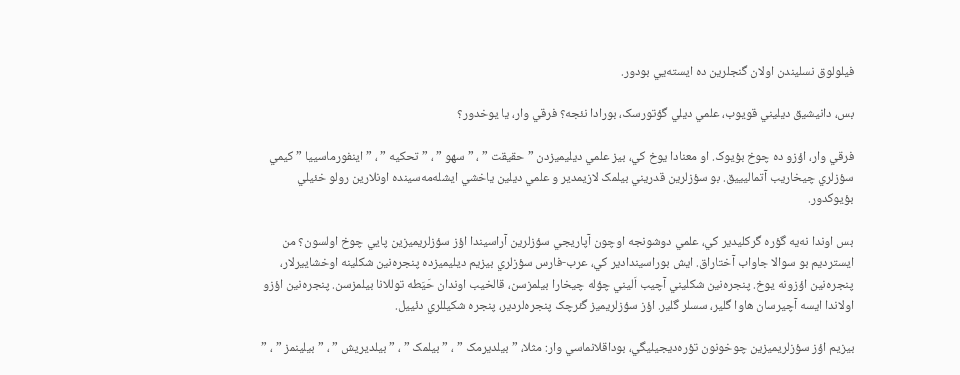فيلولوق نسليندن اولان گنجلرين ده ايسته‌یي بودور.

بس، دانيشيق ديليني قويوب، علمي ديلي گؤتورسک، بورادا نئجه؟ فرقي وار، يا يوخدور؟

فرقي وار، اؤزو ده چوخ بؤيوک. او معنادا يوخ کي، بيز علمي ديليميزدن ” حقيقت ” ، ” سهو ” ، ” تحکيه ” ، ” اينفورماسييا ” کيمي سؤزلري چيخاريب آتماليييق. بو سؤزلرين قدريني بيلمک لازيمدير و علمي ديلين ياخشي ايشله‌مه‌سينده اونلارين رولو خئيلي بؤيوکدور.

بس اوندا نه‌يه گؤره گرکليدير کي، علمي دوشونجه اوچون آپاريجي سؤزلرين آراسيندا اؤز سؤزلريميزين پايي چوخ اولسون؟ من ايسترديم بو سوالا جاواب آختاراق. ايش بوراسيندادير کي، عرب-فارس سؤزلري بيزيم ديليميزده پنجره‌نين شکلينه اوخشاييرلار، پنجره‌نين اؤزونه يوخ. پنجره‌نين شکليني آچيب اَليني چؤله چيخارا بيلمزسن، قالخيب اوندان حَيَطه توللانا بيلمزسن. پنجره‌نين اؤزو اولاندا ايسه آچيرسان هاوا گلير، سسلر گلير. اؤز سؤزلريميز گئرچک پنجره‌لردير، پنجره شکيللري دئييل.

بيزيم اؤز سؤزلريميزين چوخونون تؤره‌ديجيليگي، بوداقلانماسي وار: مثلا، ” بيلديرمک ” ، ” بيلمک ” ، ” بيلديريش ” ، ” بيلينمز ” ، ”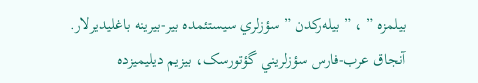بيلمزه ” ، ” بيله‌رکدن ” سؤزلري سيستئمده بير-بيرينه باغليديرلار. آنجاق عرب-فارس سؤزلريني گؤتورسک، بيزيم ديليميزده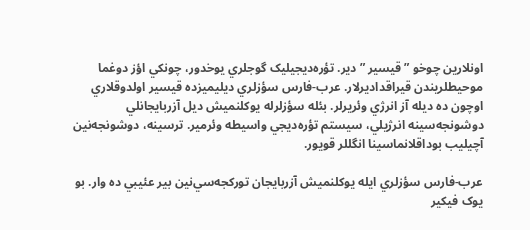اونلارين چوخو ” قيسير ” دير. تؤره‌ديجيليک گوجلري يوخدور، چونکي اؤز دوغما موحيطلريندن قيراقداديرلار. عرب-فارس سؤزلري ديليميزده قيسير اولدوقلاري اوچون ده ديله آز انرژي وئريرلر. بئله سؤزلرله يوکلنميش ديل آزربايجانلي دوشونجه‌سينه انرژيلي، سيستم تؤره‌ديجي واسيطه وئرمير. ترسينه، دوشونجه‌نين آچيليب بوداقلانماسينا انگللر قويور.

عرب-فارس سؤزلري ايله يوکلنميش آزربايجان تورکجه‌سي‌نين بير عئيبي ده وار. بو يوک فيکير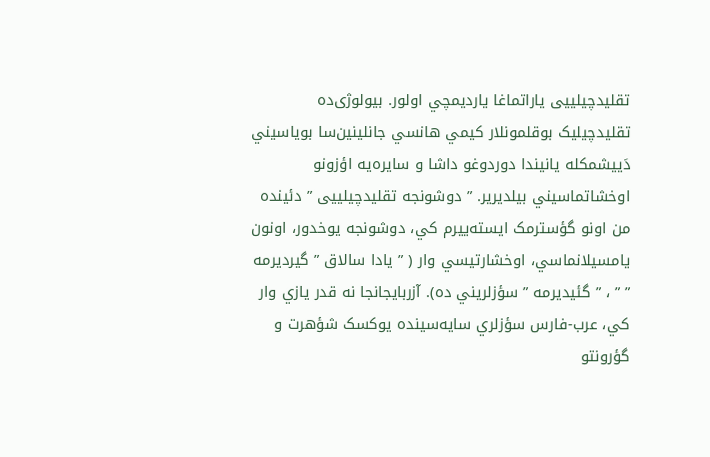تقلیدچیلییی ياراتماغا يارديمچي اولور. بيولوژی‌ده تقلیدچیلیک بوقلمونلار کيمي هانسي جانلينين‌سا بوياسيني دَييشمکله يانيندا دوردوغو داشا و سایره‌يه اؤزونو اوخشاتماسيني بيلديرير. ” دوشونجه تقلیدچیلییی ” دئينده من اونو گؤسترمک ايسته‌ييرم کي، دوشونجه يوخدور، اونون يامسيلانماسي، اوخشارتيسي وار ( ” يادا سالاق ” گيرديرمه ” ” ، ” گئيديرمه ” سؤزلريني ده). آزربايجانجا نه قدر يازي وار کي، عرب-فارس سؤزلري سايه‌سينده يوکسک شؤهرت و گؤرونتو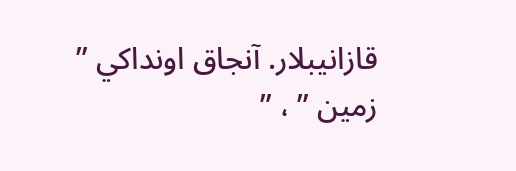قازانيبلار. آنجاق اونداکي ” زمين ” ، ”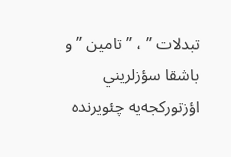تبدلات ” ، ” تامين ” و باشقا سؤزلريني اؤزتورکجه‌يه چئويرنده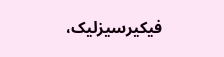فيکيرسيزليک،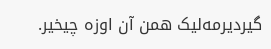گيرديرمه‌ليک همن آن اوزه چيخير.